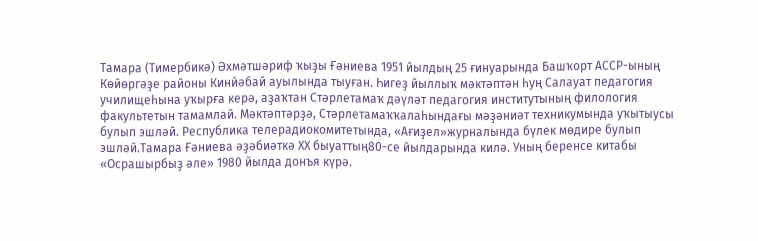Тамара (Тимербикә) Әхмәтшәриф ҡыҙы Ғәниева 1951 йылдың 25 ғинуарында Башҡорт АССР-ының Көйөргәҙе районы Кинйәбай ауылында тыуған. Һигеҙ йыллыҡ мәктәптән һуң Салауат педагогия училищеһына уҡырға керә, аҙаҡтан Стәрлетамаҡ дәүләт педагогия институтының филология факультетын тамамлай. Мәктәптәрҙә, Стәрлетамаҡҡалаһындағы мәҙәниәт техникумында уҡытыусы булып эшләй. Республика телерадиокомитетында, «Ағиҙел»журналында бүлек мөдире булып эшләй.Тамара Ғәниева әҙәбиәткә XX быуаттың80-се йылдарында килә. Уның беренсе китабы «Осрашырбыҙ әле» 1980 йылда донъя күрә.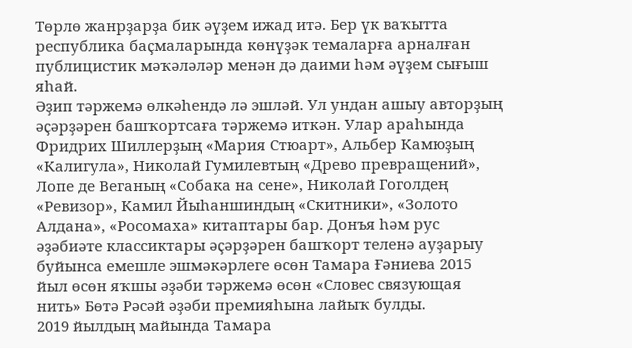Төрлө жанрҙарҙа бик әүҙем ижад итә. Бер үк ваҡытта республика баҫмаларында көнүҙәк темаларға арналған публицистик мәҡәләләр менән дә даими һәм әүҙем сығыш яһай.
Әҙип тәржемә өлкәһендә лә эшләй. Ул ундан ашыу авторҙың әҫәрҙәрен башҡортсаға тәржемә иткән. Улар араһында Фридрих Шиллерҙың «Мария Стюарт», Альбер Камюҙың «Калигула», Николай Гумилевтың «Древо превращений», Лопе де Веганың «Собака на сене», Николай Гоголдең «Ревизор», Камил Йыһаншиндың «Скитники», «Золото Алдана», «Росомаха» китаптары бар. Донъя һәм рус әҙәбиәте классиктары әҫәрҙәрен башҡорт теленә ауҙарыу буйынса емешле эшмәкәрлеге өсөн Тамара Ғәниева 2015 йыл өсөн яҡшы әҙәби тәржемә өсөн «Словес связующая нить» Бөтә Рәсәй әҙәби премияһына лайыҡ булды.
2019 йылдың майында Тамара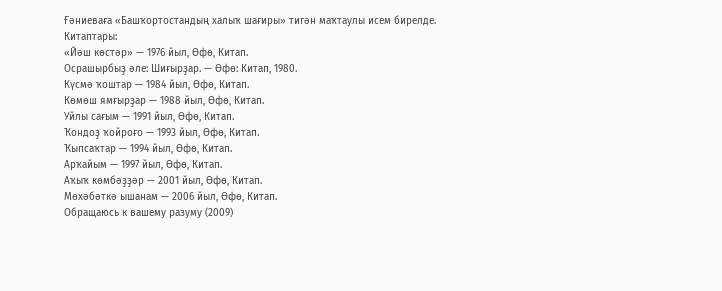Ғәниеваға «Башҡортостандың халыҡ шағиры» тигән маҡтаулы исем бирелде.
Китаптары:
«Йәш көстәр» — 1976 йыл, Өфө, Китап.
Осрашырбыҙ әле: Шиғырҙар. — Өфө: Китап, 1980.
Күсмә ҡоштар — 1984 йыл, Өфө, Китап.
Көмөш ямғырҙар — 1988 йыл, Өфө, Китап.
Уйлы сағым — 1991 йыл, Өфө, Китап.
Ҡондоҙ ҡойроғо — 1993 йыл, Өфө, Китап.
Ҡыпсаҡтар — 1994 йыл, Өфө, Китап.
Арҡайым — 1997 йыл, Өфө, Китап.
Аҡыҡ көмбәҙҙәр — 2001 йыл, Өфө, Китап.
Мөхәбәткә ышанам — 2006 йыл, Өфө, Китап.
Обращаюсь к вашему разуму (2009)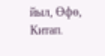йыл, Өфө, Китап.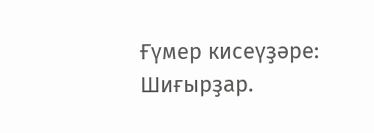Ғүмер кисеүҙәре: Шиғырҙар.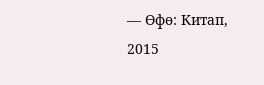— Өфө: Китап, 2015